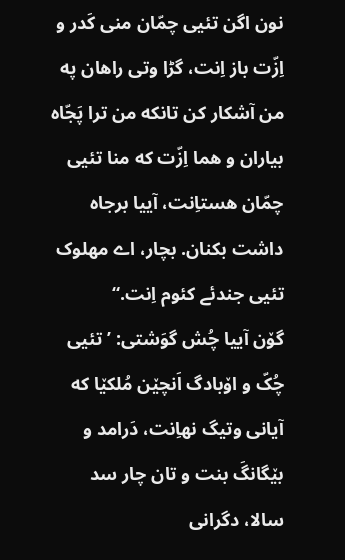نون اگن تئیی چمّان منی کَدر و اِزّت باز اِنت، گڑا وتی راهان په من آشکار کن تانکه من ترا پَجّاه بیاران و هما اِزّت که منا تئیی چمّان هستاِنت، آییا برجاه داشت بکنان. بچار، اے مهلوک تئیی جندئے کئوم اِنت.“
گۆن آییا چُش گوَشتی: ’تئیی چُکّ و اۆبادگ اَنچێن مُلکێا که آیانی وتیگ نهاِنت، دَرامد و بێگانگَ بنت و تان چار سد سالا، دگرانی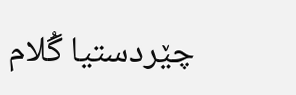چێردستیا گُلام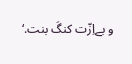و بےاِزّت کنگَ بنت.‘